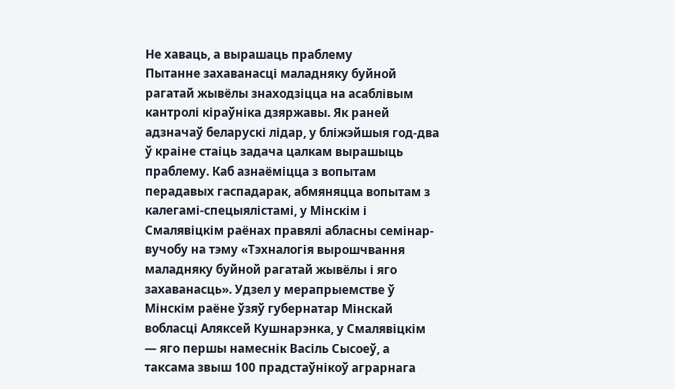Не хаваць, а вырашаць праблему
Пытанне захаванасці маладняку буйной рагатай жывёлы знаходзіцца на асаблівым кантролі кіраўніка дзяржавы. Як раней адзначаў беларускі лідар, у бліжэйшыя год-два ў краіне стаіць задача цалкам вырашыць праблему. Каб азнаёміцца з вопытам перадавых гаспадарак, абмяняцца вопытам з калегамі-спецыялістамі, у Мінскім і Смалявіцкім раёнах правялі абласны семінар-вучобу на тэму «Тэхналогія вырошчвання маладняку буйной рагатай жывёлы і яго захаванасць». Удзел у мерапрыемстве ў Мінскім раёне ўзяў губернатар Мінскай вобласці Аляксей Кушнарэнка, у Смалявіцкім — яго першы намеснік Васіль Сысоеў, а таксама звыш 100 прадстаўнікоў аграрнага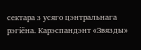сектара з усяго цэнтральнага рэгіёна. Карэспандэнт «Звязды»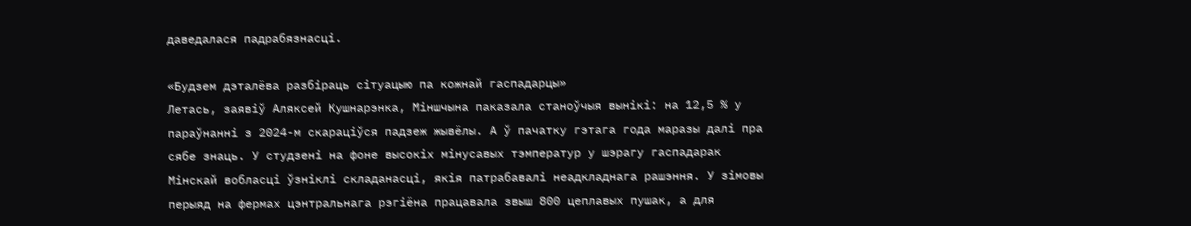даведалася падрабязнасці.

«Будзем дэталёва разбіраць сітуацыю па кожнай гаспадарцы»
Летась, заявіў Аляксей Кушнарэнка, Міншчына паказала станоўчыя вынікі: на 12,5 % у параўнанні з 2024-м скараціўся падзеж жывёлы. А ў пачатку гэтага года маразы далі пра сябе знаць. У студзені на фоне высокіх мінусавых тэмператур у шэрагу гаспадарак Мінскай вобласці ўзніклі складанасці, якія патрабавалі неадкладнага рашэння. У зімовы перыяд на фермах цэнтральнага рэгіёна працавала звыш 800 цеплавых пушак, а для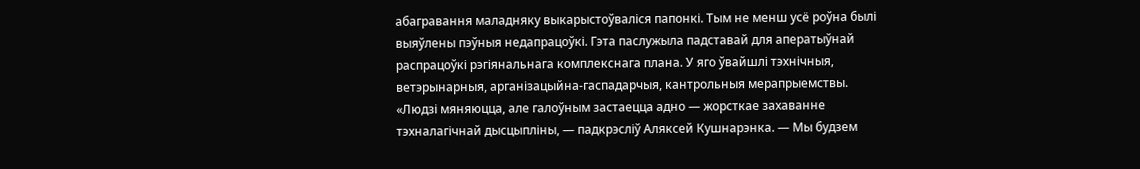абагравання маладняку выкарыстоўваліся папонкі. Тым не менш усё роўна былі выяўлены пэўныя недапрацоўкі. Гэта паслужыла падставай для аператыўнай распрацоўкі рэгіянальнага комплекснага плана. У яго ўвайшлі тэхнічныя, ветэрынарныя, арганізацыйна-гаспадарчыя, кантрольныя мерапрыемствы.
«Людзі мяняюцца, але галоўным застаецца адно — жорсткае захаванне тэхналагічнай дысцыпліны, — падкрэсліў Аляксей Кушнарэнка. — Мы будзем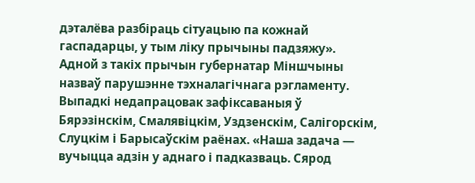дэталёва разбіраць сітуацыю па кожнай гаспадарцы, у тым ліку прычыны падзяжу».
Адной з такіх прычын губернатар Міншчыны назваў парушэнне тэхналагічнага рэгламенту. Выпадкі недапрацовак зафіксаваныя ў Бярэзінскім, Смалявіцкім, Уздзенскім, Салігорскім, Слуцкім і Барысаўскім раёнах. «Наша задача — вучыцца адзін у аднаго і падказваць. Сярод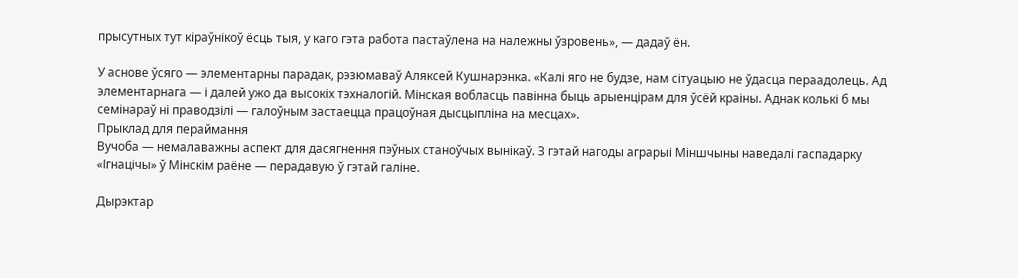прысутных тут кіраўнікоў ёсць тыя, у каго гэта работа пастаўлена на належны ўзровень», — дадаў ён.

У аснове ўсяго — элементарны парадак, рэзюмаваў Аляксей Кушнарэнка. «Калі яго не будзе, нам сітуацыю не ўдасца пераадолець. Ад элементарнага — і далей ужо да высокіх тэхналогій. Мінская вобласць павінна быць арыенцірам для ўсёй краіны. Аднак колькі б мы семінараў ні праводзілі — галоўным застаецца працоўная дысцыпліна на месцах».
Прыклад для пераймання
Вучоба — немалаважны аспект для дасягнення пэўных станоўчых вынікаў. З гэтай нагоды аграрыі Міншчыны наведалі гаспадарку «Ігнацічы» ў Мінскім раёне — перадавую ў гэтай галіне.

Дырэктар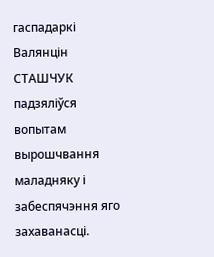гаспадаркі Валянцін СТАШЧУК падзяліўся вопытам вырошчвання маладняку і забеспячэння яго захаванасці.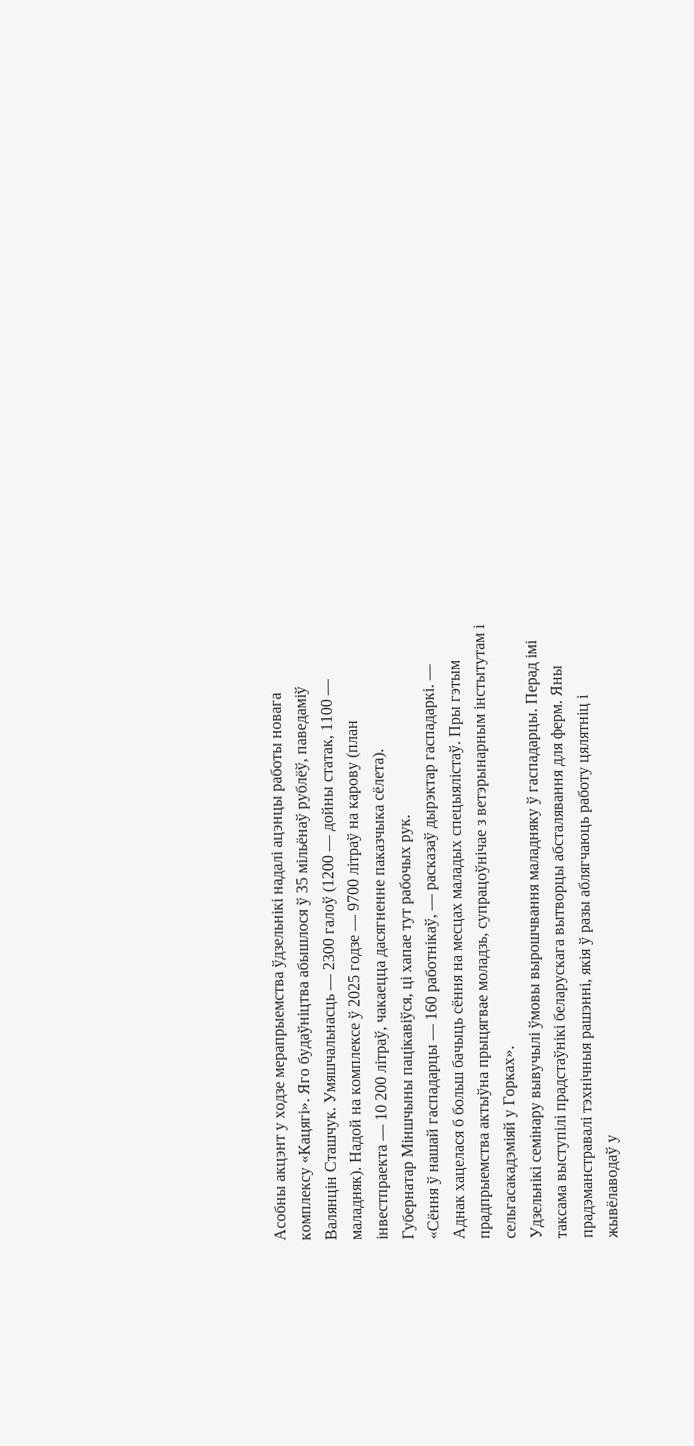Асобны акцэнт у ходзе мерапрыемства ўдзельнікі надалі ацэнцы работы новага комплексу «Кацягі». Яго будаўніцтва абышлося ў 35 мільёнаў рублёў, паведаміў Валянцін Сташчук. Умяшчальнасць — 2300 галоў (1200 — дойны статак, 1100 — маладняк). Надой на комплексе ў 2025 годзе — 9700 літраў на карову (план інвестпраекта — 10 200 літраў, чакаецца дасягненне паказчыка сёлета).
Губернатар Міншчыны пацікавіўся, ці хапае тут рабочых рук.
«Сёння ў нашай гаспадарцы — 160 работнікаў, — расказаў дырэктар гаспадаркі. — Аднак хацелася б больш бачыць сёння на месцах маладых спецыялістаў. Пры гэтым прадпрыемства актыўна прыцягвае моладзь, супрацоўнічае з ветэрынарным інстытутам і сельгасакадэміяй у Горках».
Удзельнікі семінару вывучылі ўмовы вырошчвання маладняку ў гаспадарцы. Перад імі таксама выступілі прадстаўнікі беларускага вытворцы абсталявання для ферм. Яны прадэманстравалі тэхнічныя рашэнні, якія ў разы аблягчаюць работу цялятніц і жывёлаводаў у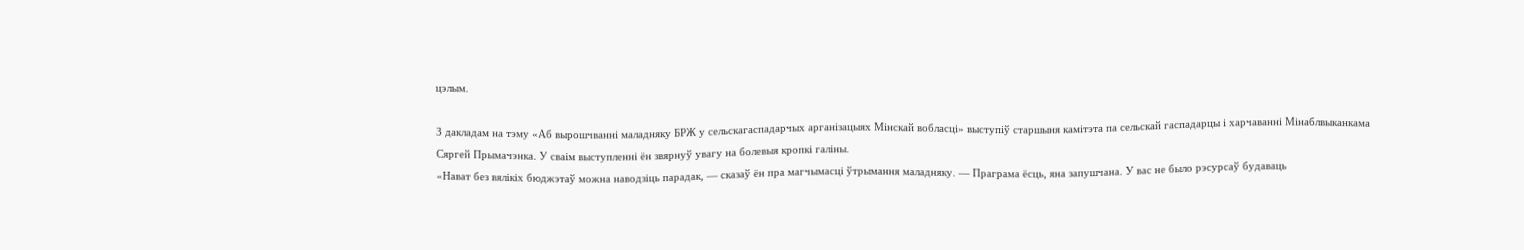цэлым.

З дакладам на тэму «Аб вырошчванні маладняку БРЖ у сельскагаспадарчых арганізацыях Мінскай вобласці» выступіў старшыня камітэта па сельскай гаспадарцы і харчаванні Мінаблвыканкама Сяргей Прымачэнка. У сваім выступленні ён звярнуў увагу на болевыя кропкі галіны.
«Нават без вялікіх бюджэтаў можна наводзіць парадак, — сказаў ён пра магчымасці ўтрымання маладняку. — Праграма ёсць, яна запушчана. У вас не было рэсурсаў будаваць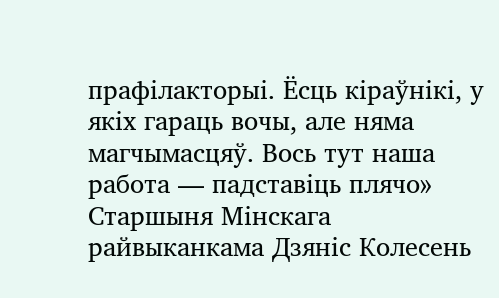прафілакторыі. Ёсць кіраўнікі, у якіх гараць вочы, але няма магчымасцяў. Вось тут наша работа — падставіць плячо»
Старшыня Мінскага райвыканкама Дзяніс Колесень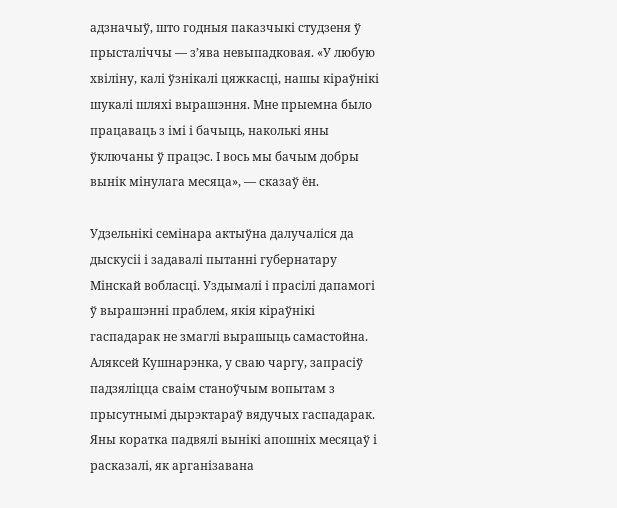адзначыў, што годныя паказчыкі студзеня ў прысталіччы — з’ява невыпадковая. «У любую хвіліну, калі ўзнікалі цяжкасці, нашы кіраўнікі шукалі шляхі вырашэння. Мне прыемна было працаваць з імі і бачыць, наколькі яны ўключаны ў працэс. І вось мы бачым добры вынік мінулага месяца», — сказаў ён.

Удзельнікі семінара актыўна далучаліся да дыскусіі і задавалі пытанні губернатару Мінскай вобласці. Уздымалі і прасілі дапамогі ў вырашэнні праблем, якія кіраўнікі гаспадарак не змаглі вырашыць самастойна. Аляксей Кушнарэнка, у сваю чаргу, запрасіў падзяліцца сваім станоўчым вопытам з прысутнымі дырэктараў вядучых гаспадарак. Яны коратка падвялі вынікі апошніх месяцаў і расказалі, як арганізавана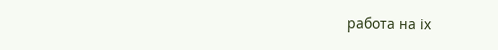работа на іх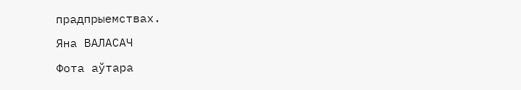прадпрыемствах.
Яна ВАЛАСАЧ
Фота аўтара